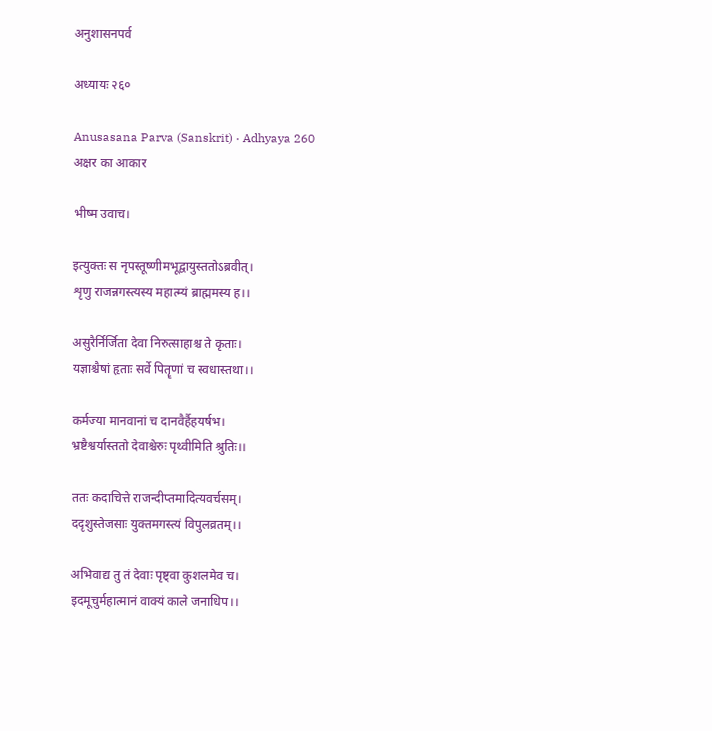अनुशासनपर्व

अध्यायः २६०

Anusasana Parva (Sanskrit) · Adhyaya 260
अक्षर का आकार

भीष्म उवाच।

इत्युक्तः स नृपस्तूष्णीमभूद्वायुस्ततोऽब्रवीत्।
शृणु राजन्नगस्त्यस्य महात्म्यं ब्राह्ममस्य ह।।

असुरैर्निर्जिता देवा निरुत्साहाश्च ते कृताः।
यज्ञाश्चैषां हृताः सर्वे पितॄणां च स्वधास्तथा।।

कर्मज्या मानवानां च दानवैर्हैहयर्षभ।
भ्रष्टैश्वर्यास्ततो देवाश्चेरुः पृथ्वीमिति श्रुतिः।।

ततः कदाचित्ते राजन्दीप्तमादित्यवर्चसम्।
ददृशुस्तेजसाः युक्तमगस्त्यं विपुलव्रतम्।।

अभिवाद्य तु तं देवाः पृष्ट्वा कुशलमेव च।
इदमूचुर्महात्मानं वाक्यं काले जनाधिप।।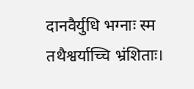दानवैर्युधि भग्नाः स्म तथैश्वर्याच्चि भ्रंशिताः।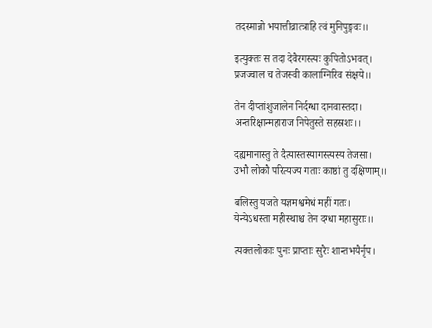तदस्मान्नो भयात्तीव्रात्त्राहि त्वं मुनिपुङ्गवः।।

इत्युक्तः स तदा देवैरगस्त्यः कुपितोऽभवत्।
प्रजज्वाल च तेजस्वी कालाग्निरिव संक्षये।।

तेन दीप्तांशुजालेन निर्दग्धा दानवास्तदा।
अन्तरिक्षान्महाराज निपेतुस्ते सहस्रशः।।

दह्यमानास्तु ते दैत्यास्तस्यागस्त्यस्य तेजसा।
उभौ लोकौ परित्यज्य गताः काष्ठां तु दक्षिणाम्।।

बलिस्तु यजते यज्ञमश्वमेधं महीं गतः।
येन्येऽधस्ता महीस्थाश्च तेन दग्धा महासुराः।।

त्यक्तलोकाः पुनः प्राप्ताः सुरैः शान्तभयैर्नृप।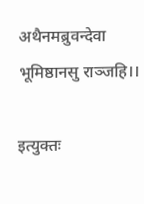अथैनमब्रुवन्देवा भूमिष्ठानसु राञ्जहि।।

इत्युक्तः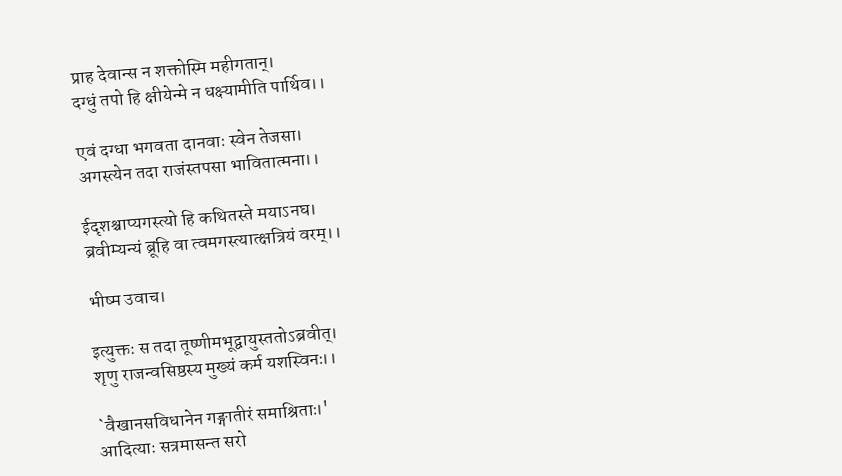प्राह देवान्स न शक्तोस्मि महीगतान्।
दग्धुं तपो हि क्षीयेन्मे न धक्ष्यामीति पार्थिव।।

एवं दग्धा भगवता दानवाः स्वेन तेजसा।
अगस्त्येन तदा राजंस्तपसा भावितात्मना।।

ईदृशश्चाप्यगस्त्यो हि कथितस्ते मयाऽनघ।
ब्रवीम्यन्यं ब्रूहि वा त्वमगस्त्यात्क्षत्रियं वरम्।।

भीष्म उवाच।

इत्युक्तः स तदा तूष्णीमभूद्वायुस्ततोऽब्रवीत्।
शृणु राजन्वसिष्ठस्य मुख्यं कर्म यशस्विनः।।

`वैखानसविधानेन गङ्गातीरं समाश्रिताः।'
आदित्याः सत्रमासन्त सरो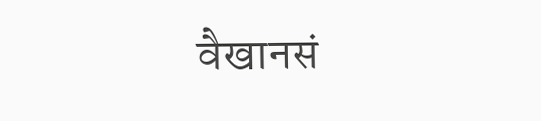वैखानसं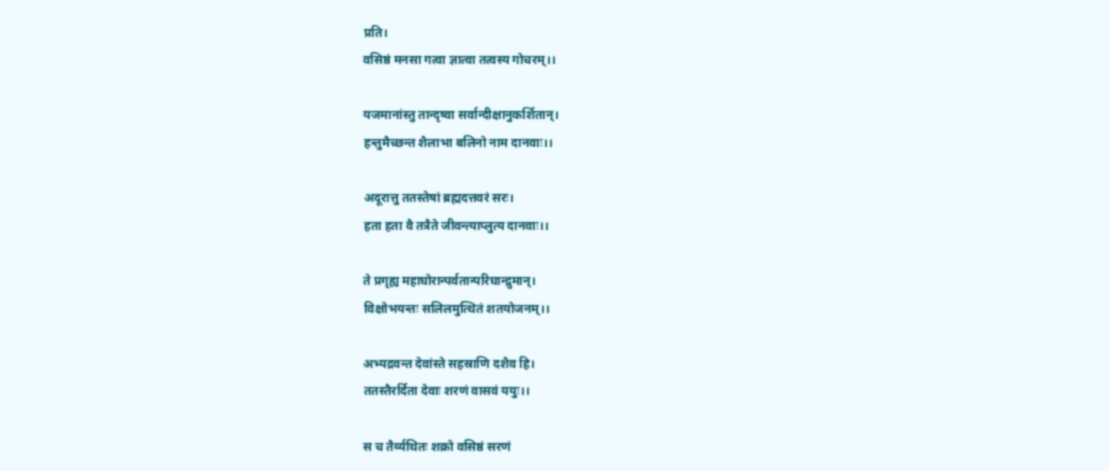प्रति।
वसिष्ठं मनसा गत्वा ज्ञात्वा तत्वस्य गोचरम्।।

यजमानांस्तु तान्दृष्वा सर्वान्दीक्षानुकर्शितान्।
हन्तुमैच्छन्त शैलाभा बलिनो नाम दानवाः।।

अदूरात्तु ततस्तेषां ब्रह्मदत्तवरं सरः।
हता हता वै तत्रैते जीवन्त्याप्लुत्य दानवाः।।

ते प्रगृह्य महाघोरान्पर्वतान्परिघान्द्रुमान्।
विक्षोभयन्तः सलिलमुत्थितं शतयोजनम्।।

अभ्यद्रवन्त देवांस्ते सहस्राणि दशैव हि।
ततस्तैरर्दिता देवाः शरणं वासवं ययुः।।

स च तैर्व्यथितः शक्रो वसिष्ठं सरणं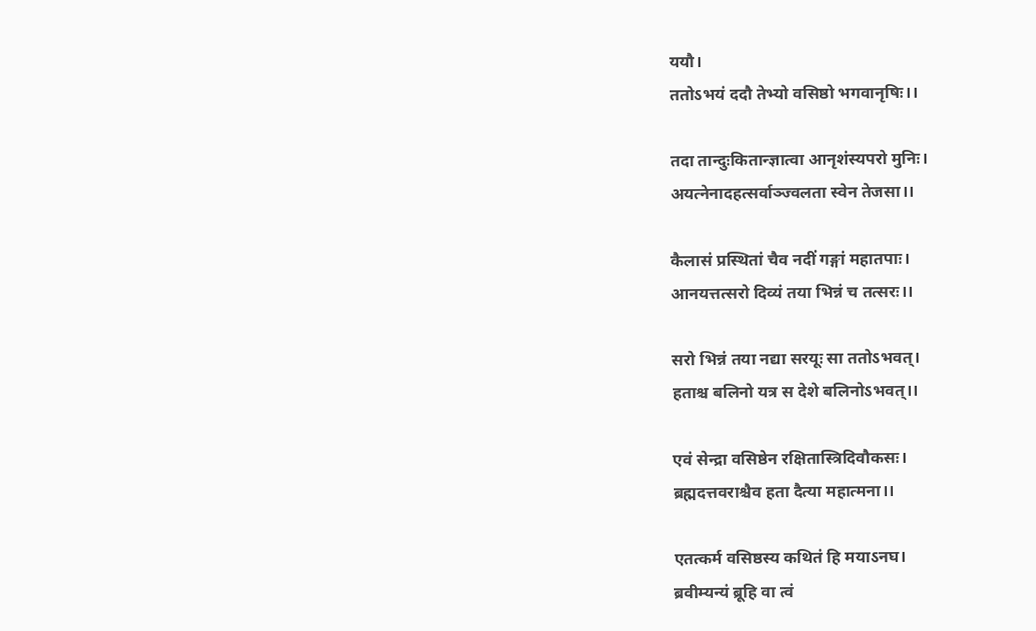ययौ।
ततोऽभयं ददौ तेभ्यो वसिष्ठो भगवानृषिः।।

तदा तान्दुःकितान्ज्ञात्वा आनृशंस्यपरो मुनिः।
अयत्नेनादहत्सर्वाञ्ज्वलता स्वेन तेजसा।।

कैलासं प्रस्थितां चैव नदीं गङ्गां महातपाः।
आनयत्तत्सरो दिव्यं तया भिन्नं च तत्सरः।।

सरो भिन्नं तया नद्या सरयूः सा ततोऽभवत्।
हताश्च बलिनो यत्र स देशे बलिनोऽभवत्।।

एवं सेन्द्रा वसिष्ठेन रक्षितास्त्रिदिवौकसः।
ब्रह्मदत्तवराश्चैव हता दैत्या महात्मना।।

एतत्कर्म वसिष्ठस्य कथितं हि मयाऽनघ।
ब्रवीम्यन्यं ब्रूहि वा त्वं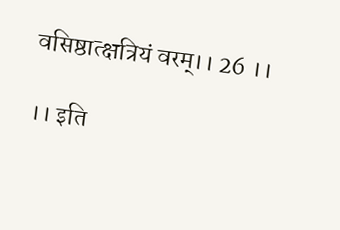वसिष्ठात्क्षत्रियं वरम्।। 26 ।।

।। इति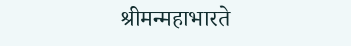श्रीमन्महाभारते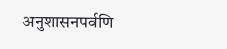अनुशासनपर्वणि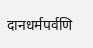दानधर्मपर्वणि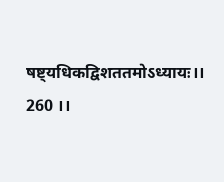षष्ट्यधिकद्विशततमोऽध्यायः।। 260 ।।